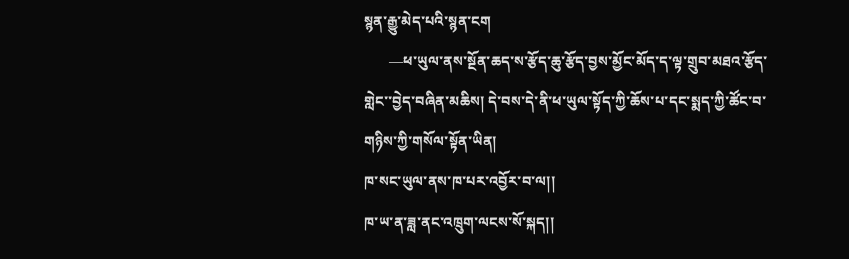སྙན་རྒྱུ་མེད་པའི་སྙན་ངག
       —ཕ་ཡུལ་ནས་སྔོན་ཆད་ས་རྩོད་ཆུ་རྩོད་བྱས་མྱོང་མོད་ད་ལྟ་གྲུབ་མཐའ་རྩོད་གླེང་་བྱེད་བཞིན་མཆིས། དེ་བས་དེ་ནི་ཕ་ཡུལ་སྟོད་ཀྱི་ཆོས་པ་དང་སྨད་ཀྱི་ཚོང་བ་གཉིས་ཀྱི་གསོལ་སྟོན་ཡིན།
ཁ་སང་ཡུལ་ནས་ཁ་པར་འབྱོར་བ་ལ།།
ཁ་ཡ་ན་ཟླ་ནང་འཁྲུག་ལངས་སོ་སྐད།།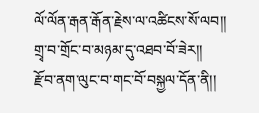ལོ་ལོན་རྒན་རྒོན་རྗེས་ལ་འཚིངས་སོ་ལབ།།
གྲྭ་བ་གྲོང་བ་མཉམ་དུ་འཐབ་བོ་ཟེར།།
རྫོབ་ནག་ལུང་བ་གང་བོ་བསྐྱལ་དོན་ནི།།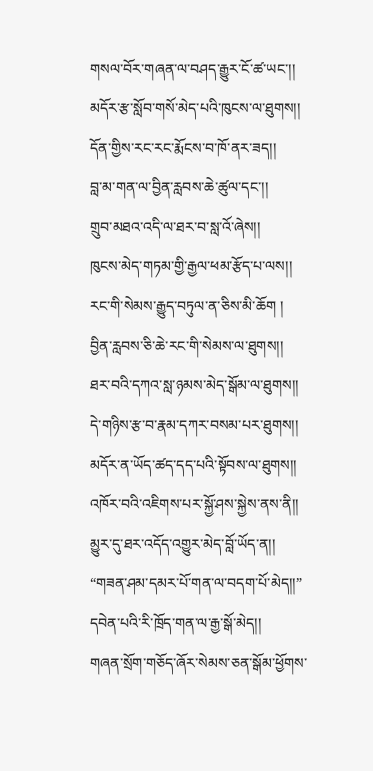གསལ་བོར་གཞན་ལ་བཤད་རྒྱུར་ངོ་ཚ་ཡང་།།
མདོར་རྩ་སློབ་གསོ་མེད་པའི་ཁུངས་ལ་ཐུགས།།
དོན་གྱིས་རང་རང་རྨོངས་བ་ཁོ་ནར་ཟད།།
བླ་མ་གན་ལ་བྱིན་རླབས་ཆེ་ཚུལ་དང་།།
གྲུབ་མཐའ་འདི་ལ་ཐར་བ་སླ་འོ་ཞེས།།
ཁུངས་མེད་གཏམ་གྱི་རྒྱལ་ཕམ་རྩོད་པ་ལས།།
རང་གི་སེམས་རྒྱུད་བཏུལ་ན་ཅིས་མི་ཆོག །
བྱིན་རླབས་ཅི་ཆེ་རང་གི་སེམས་ལ་ཐུགས།།
ཐར་བའི་དཀའ་སླ་ཉམས་མེད་སྒོམ་ལ་ཐུགས།།
དེ་གཉིས་རྩ་བ་རྣམ་དཀར་བསམ་པར་ཐུགས།།
མདོར་ན་ཡོད་ཚད་དད་པའི་སྟོབས་ལ་ཐུགས།།
འཁོར་བའི་འཇིགས་པར་སྐྱོ་ཤས་སྐྱེས་ནས་ནི།།
མྱུར་དུ་ཐར་འདོད་འགྱུར་མེད་བློ་ཡོད་ན།།
“གཟན་ཤམ་དམར་པོ་གན་ལ་བདག་པོ་མེད།།”
དབེན་པའི་རི་ཁྲོད་གན་ལ་རྒྱ་སྒོ་མེད།།
གཞན་སྲོག་གཅོད་ཞོར་སེམས་ཅན་སྒོམ་ཕྱོགས་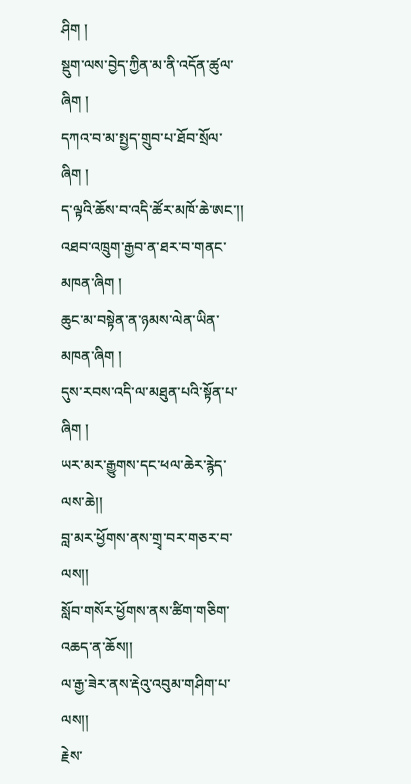ཤིག །
སྡུག་ལས་བྱེད་ཀྱིན་མ་ནི་འདོན་ཚུལ་ཞིག །
དཀའ་བ་མ་སྤྱད་གྲུབ་པ་ཐོབ་སྲོལ་ཞིག །
ད་ལྟའི་ཆོས་བ་འདི་ཚོར་མཁོ་ཆེ་ཨང་།།
འཐབ་འཁྲུག་རྒྱབ་ན་ཐར་བ་གནང་མཁན་ཞིག །
ཆུང་མ་བསྟེན་ན་ཉམས་ལེན་ཡིན་མཁན་ཞིག །
དུས་རབས་འདི་ལ་མཐུན་པའི་སྟོན་པ་ཞིག །
ཡར་མར་རྒྱུགས་དང་ཕལ་ཆེར་རྙེད་ལས་ཆེ།།
བླ་མར་ཕྱོགས་ནས་གྲྭ་བར་གཅར་བ་ལས།།
སློབ་གསོར་ཕྱོགས་ནས་ཚིག་གཅིག་འཆད་ན་ཆོས།།
ལ་རྒྱ་ཟེར་ནས་རྡེའུ་འབུམ་གཤིག་པ་ལས།།
རྗེས་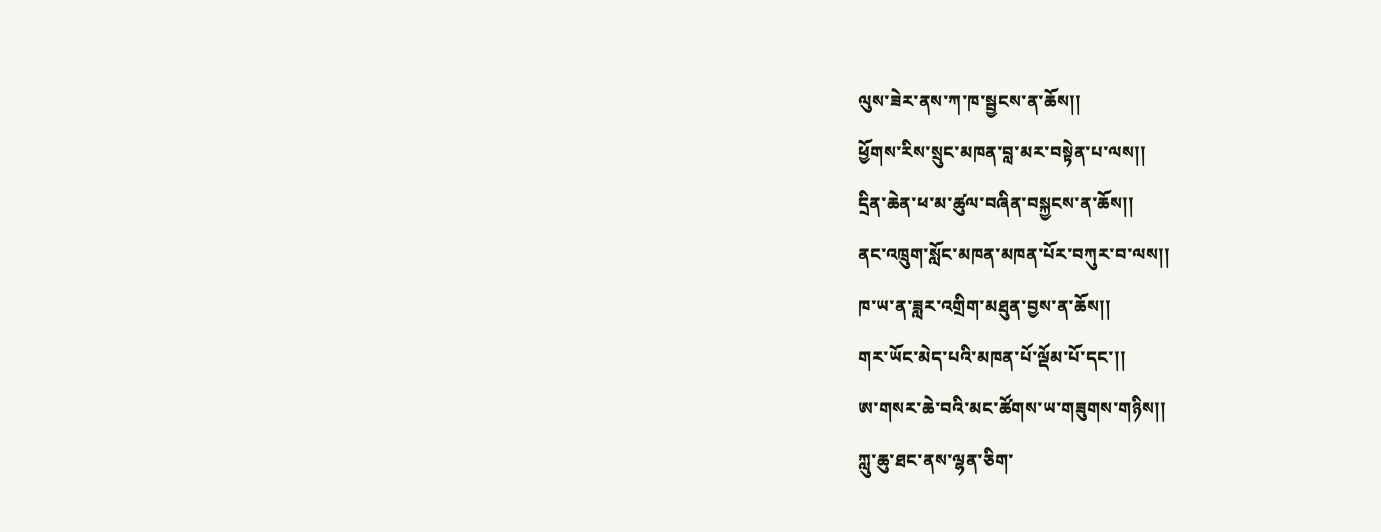ལུས་ཟེར་ནས་ཀ་ཁ་སྦྱངས་ན་ཆོས།།
ཕྱོགས་རིས་སྲུང་མཁན་བླ་མར་བསྟེན་པ་ལས།།
དྲིན་ཆེན་ཕ་མ་ཚུལ་བཞིན་བསྐྱངས་ན་ཆོས།།
ནང་འཁྲུག་སློང་མཁན་མཁན་པོར་བཀུར་བ་ལས།།
ཁ་ཡ་ན་ཟླར་འགྲིག་མཐུན་བྱས་ན་ཆོས།།
གར་ཡོང་མེད་པའི་མཁན་པོ་ལྡོམ་པོ་དང་།།
ཨ་གསར་ཆེ་བའི་མང་ཚོགས་ཡ་གཟུགས་གཉིས།།
ཀླུ་ཆུ་ཐང་ནས་ལྷན་ཅིག་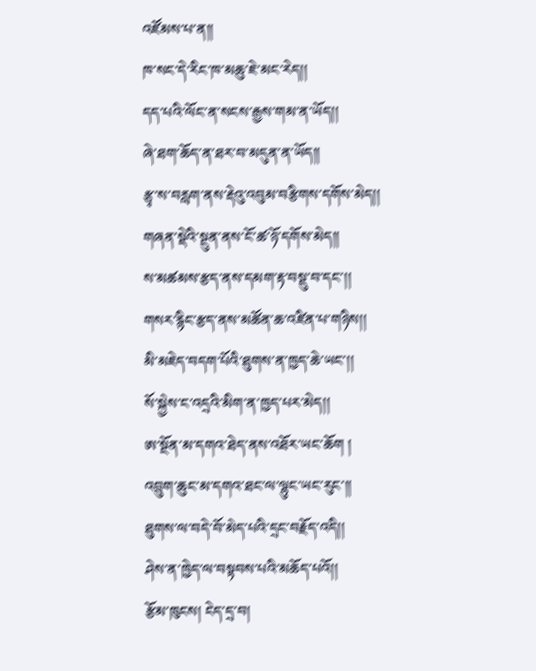འཛོམས་པ་ན།།
ཁ་སང་དེ་རིང་ཁ་མཆུ་ཇེ་མང་རེད།།
དད་པའི་ལོང་ན་སངས་རྒྱས་གམ་ན་ཡོད།།
ཞེ་ཐག་ཆོད་ན་ཐར་བ་མདུན་ན་ཡོད།།
རྩྭ་ས་བརླག་ནས་རྡེའུ་འབུམ་བརྩིགས་དགོས་མེད།།
གཞན་སྡེའི་སྔུན་ནས་ངོ་ཚ་ཉོ་དགོས་མེད།།
ས་མཚམས་རྩད་ནས་དམག་རྟ་བསྡུ་བ་དང་།།
གསར་རྙིང་རྩད་ནས་མཚོན་ཆ་འཛིན་པ་གཉིས།།
མི་མཇེད་བདག་པོའི་ཐུགས་ན་ཁྱད་ཆེ་ཡང་།།
སོ་སྐྱེས་ང་འདྲའི་མིག་ན་ཁྱད་པར་མེད།།
ཨ་སྔོན་མ་དགའ་ཐེད་ནས་འཐོར་ཡང་ཆོག །
འབྲུག་ཆུང་མ་དགའ་ཐང་ལ་ལྷུང་ཡང་རུང་།།
ཐུགས་ལ་བདེ་བོ་མེད་པའི་དྲང་བརྗོད་འདི།།
ཤེས་ན་ཁྱེད་ལ་བསྟབས་པའི་མཆོད་པའོ།།
རྩོམ་ཁུངས། ངེད་དྲ་བ།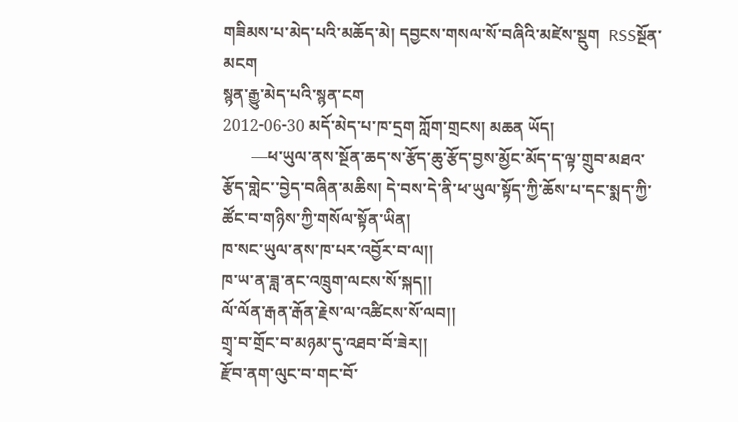གཟིམས་པ་མེད་པའི་མཆོད་མེ། དབྱངས་གསལ་སོ་བཞིའི་མཛེས་སྡུག  RSSསྔོན་མངག
སྙན་རྒྱུ་མེད་པའི་སྙན་ངག
2012-06-30 མདོ་མེད་པ་ཁ་དྲག ཀློག་གྲངས། མཆན ཡོད།
       —ཕ་ཡུལ་ནས་སྔོན་ཆད་ས་རྩོད་ཆུ་རྩོད་བྱས་མྱོང་མོད་ད་ལྟ་གྲུབ་མཐའ་རྩོད་གླེང་་བྱེད་བཞིན་མཆིས། དེ་བས་དེ་ནི་ཕ་ཡུལ་སྟོད་ཀྱི་ཆོས་པ་དང་སྨད་ཀྱི་ཚོང་བ་གཉིས་ཀྱི་གསོལ་སྟོན་ཡིན།
ཁ་སང་ཡུལ་ནས་ཁ་པར་འབྱོར་བ་ལ།།
ཁ་ཡ་ན་ཟླ་ནང་འཁྲུག་ལངས་སོ་སྐད།།
ལོ་ལོན་རྒན་རྒོན་རྗེས་ལ་འཚིངས་སོ་ལབ།།
གྲྭ་བ་གྲོང་བ་མཉམ་དུ་འཐབ་བོ་ཟེར།།
རྫོབ་ནག་ལུང་བ་གང་བོ་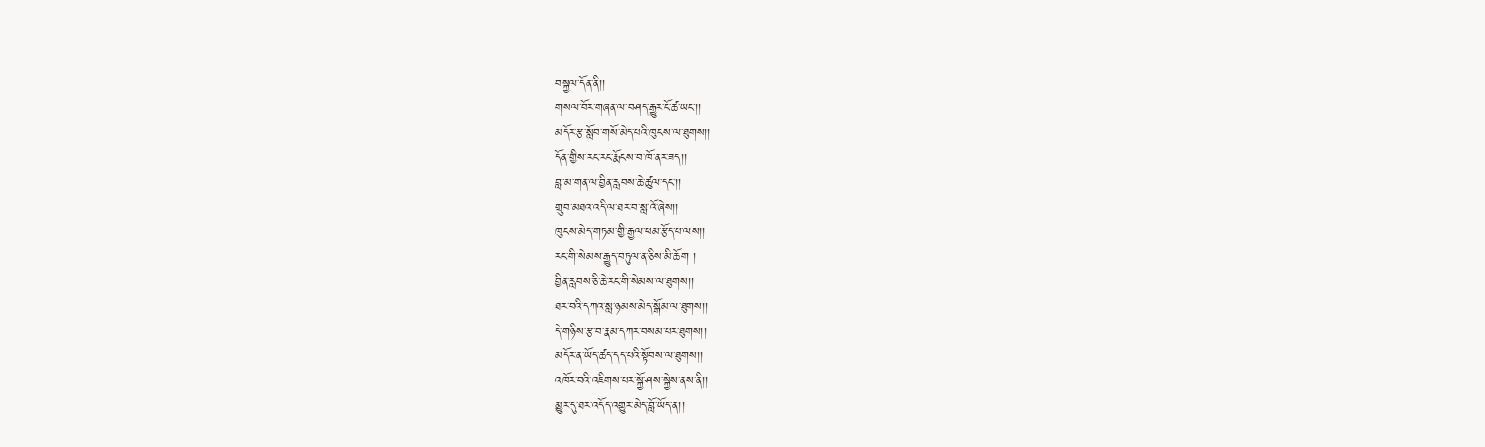བསྐྱལ་དོན་ནི།།
གསལ་བོར་གཞན་ལ་བཤད་རྒྱུར་ངོ་ཚ་ཡང་།།
མདོར་རྩ་སློབ་གསོ་མེད་པའི་ཁུངས་ལ་ཐུགས།།
དོན་གྱིས་རང་རང་རྨོངས་བ་ཁོ་ནར་ཟད།།
བླ་མ་གན་ལ་བྱིན་རླབས་ཆེ་ཚུལ་དང་།།
གྲུབ་མཐའ་འདི་ལ་ཐར་བ་སླ་འོ་ཞེས།།
ཁུངས་མེད་གཏམ་གྱི་རྒྱལ་ཕམ་རྩོད་པ་ལས།།
རང་གི་སེམས་རྒྱུད་བཏུལ་ན་ཅིས་མི་ཆོག །
བྱིན་རླབས་ཅི་ཆེ་རང་གི་སེམས་ལ་ཐུགས།།
ཐར་བའི་དཀའ་སླ་ཉམས་མེད་སྒོམ་ལ་ཐུགས།།
དེ་གཉིས་རྩ་བ་རྣམ་དཀར་བསམ་པར་ཐུགས།།
མདོར་ན་ཡོད་ཚད་དད་པའི་སྟོབས་ལ་ཐུགས།།
འཁོར་བའི་འཇིགས་པར་སྐྱོ་ཤས་སྐྱེས་ནས་ནི།།
མྱུར་དུ་ཐར་འདོད་འགྱུར་མེད་བློ་ཡོད་ན།།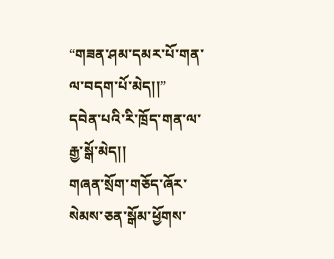“གཟན་ཤམ་དམར་པོ་གན་ལ་བདག་པོ་མེད།།”
དབེན་པའི་རི་ཁྲོད་གན་ལ་རྒྱ་སྒོ་མེད།།
གཞན་སྲོག་གཅོད་ཞོར་སེམས་ཅན་སྒོམ་ཕྱོགས་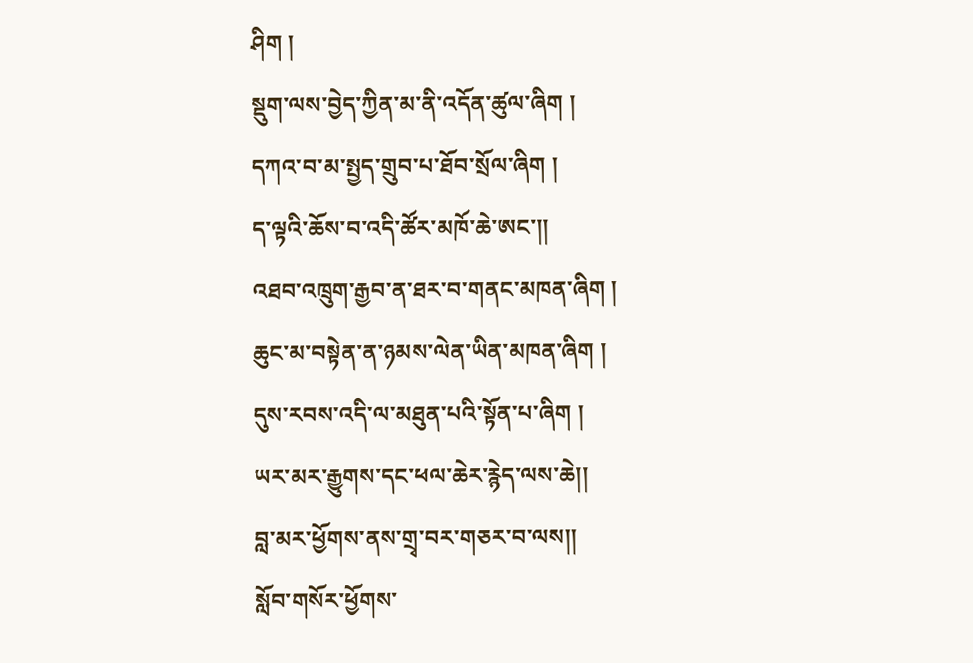ཤིག །
སྡུག་ལས་བྱེད་ཀྱིན་མ་ནི་འདོན་ཚུལ་ཞིག །
དཀའ་བ་མ་སྤྱད་གྲུབ་པ་ཐོབ་སྲོལ་ཞིག །
ད་ལྟའི་ཆོས་བ་འདི་ཚོར་མཁོ་ཆེ་ཨང་།།
འཐབ་འཁྲུག་རྒྱབ་ན་ཐར་བ་གནང་མཁན་ཞིག །
ཆུང་མ་བསྟེན་ན་ཉམས་ལེན་ཡིན་མཁན་ཞིག །
དུས་རབས་འདི་ལ་མཐུན་པའི་སྟོན་པ་ཞིག །
ཡར་མར་རྒྱུགས་དང་ཕལ་ཆེར་རྙེད་ལས་ཆེ།།
བླ་མར་ཕྱོགས་ནས་གྲྭ་བར་གཅར་བ་ལས།།
སློབ་གསོར་ཕྱོགས་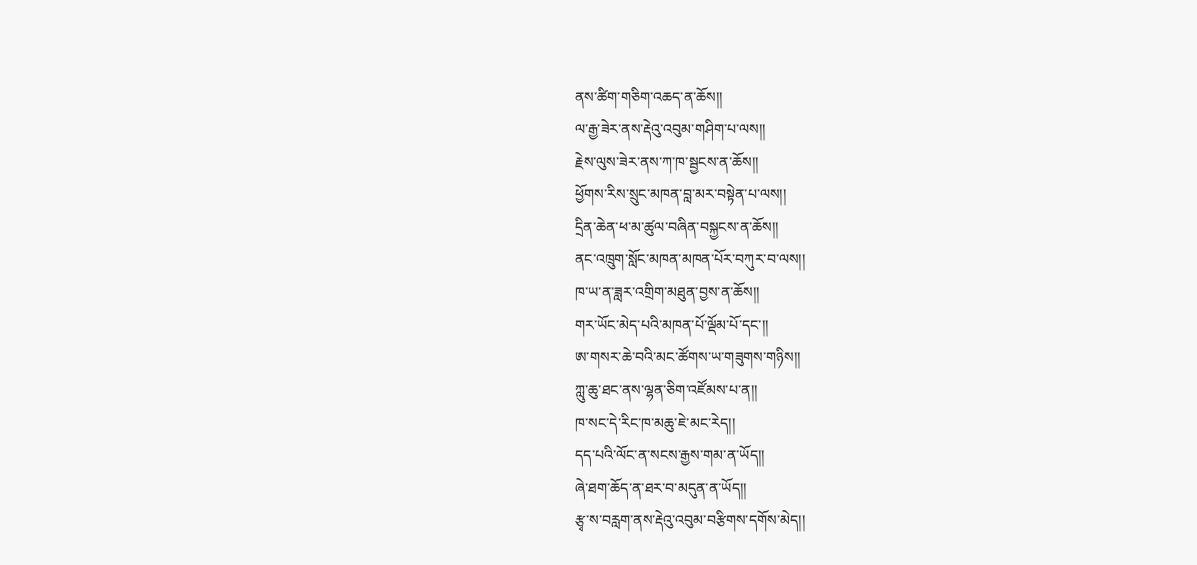ནས་ཚིག་གཅིག་འཆད་ན་ཆོས།།
ལ་རྒྱ་ཟེར་ནས་རྡེའུ་འབུམ་གཤིག་པ་ལས།།
རྗེས་ལུས་ཟེར་ནས་ཀ་ཁ་སྦྱངས་ན་ཆོས།།
ཕྱོགས་རིས་སྲུང་མཁན་བླ་མར་བསྟེན་པ་ལས།།
དྲིན་ཆེན་ཕ་མ་ཚུལ་བཞིན་བསྐྱངས་ན་ཆོས།།
ནང་འཁྲུག་སློང་མཁན་མཁན་པོར་བཀུར་བ་ལས།།
ཁ་ཡ་ན་ཟླར་འགྲིག་མཐུན་བྱས་ན་ཆོས།།
གར་ཡོང་མེད་པའི་མཁན་པོ་ལྡོམ་པོ་དང་།།
ཨ་གསར་ཆེ་བའི་མང་ཚོགས་ཡ་གཟུགས་གཉིས།།
ཀླུ་ཆུ་ཐང་ནས་ལྷན་ཅིག་འཛོམས་པ་ན།།
ཁ་སང་དེ་རིང་ཁ་མཆུ་ཇེ་མང་རེད།།
དད་པའི་ལོང་ན་སངས་རྒྱས་གམ་ན་ཡོད།།
ཞེ་ཐག་ཆོད་ན་ཐར་བ་མདུན་ན་ཡོད།།
རྩྭ་ས་བརླག་ནས་རྡེའུ་འབུམ་བརྩིགས་དགོས་མེད།།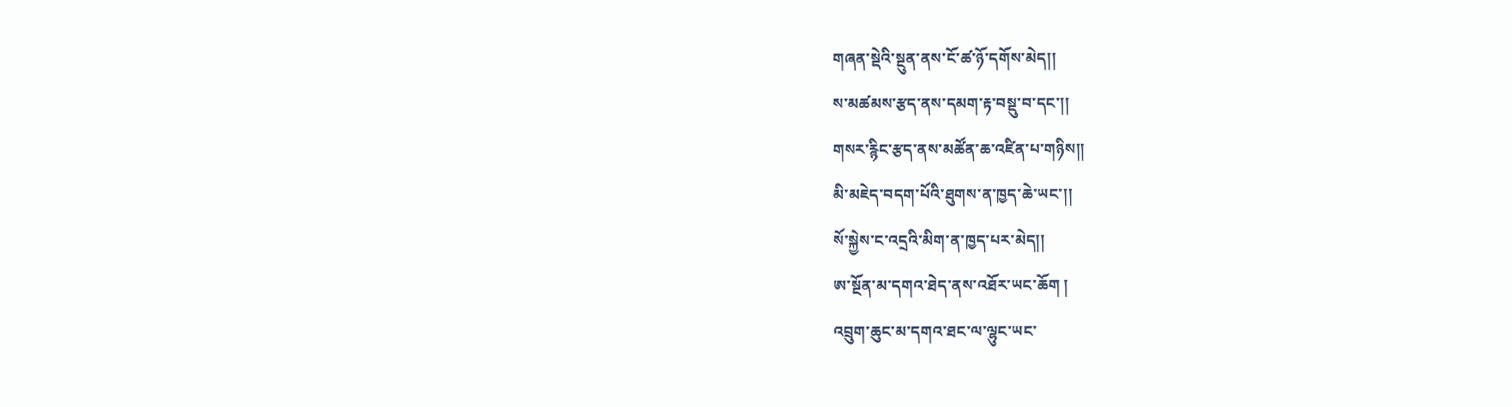གཞན་སྡེའི་སྔུན་ནས་ངོ་ཚ་ཉོ་དགོས་མེད།།
ས་མཚམས་རྩད་ནས་དམག་རྟ་བསྡུ་བ་དང་།།
གསར་རྙིང་རྩད་ནས་མཚོན་ཆ་འཛིན་པ་གཉིས།།
མི་མཇེད་བདག་པོའི་ཐུགས་ན་ཁྱད་ཆེ་ཡང་།།
སོ་སྐྱེས་ང་འདྲའི་མིག་ན་ཁྱད་པར་མེད།།
ཨ་སྔོན་མ་དགའ་ཐེད་ནས་འཐོར་ཡང་ཆོག །
འབྲུག་ཆུང་མ་དགའ་ཐང་ལ་ལྷུང་ཡང་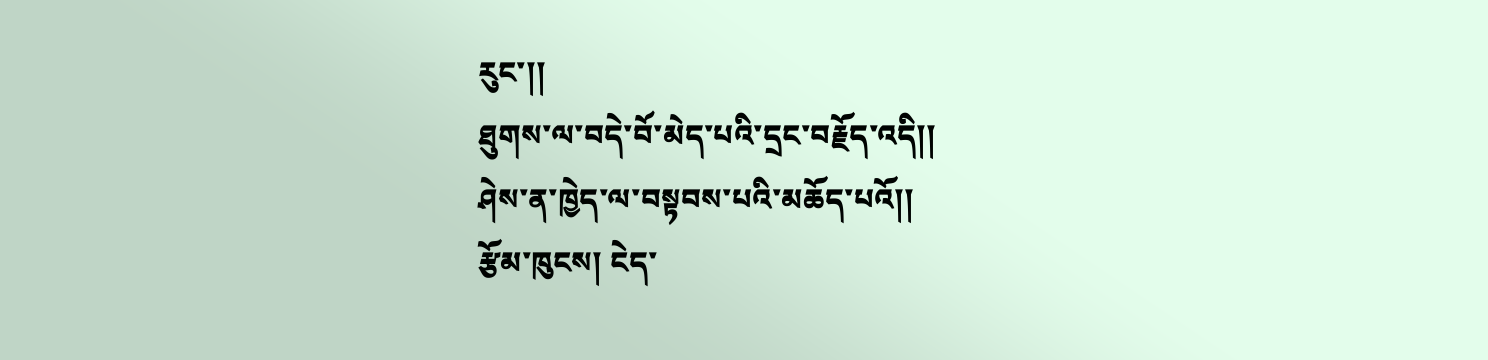རུང་།།
ཐུགས་ལ་བདེ་བོ་མེད་པའི་དྲང་བརྗོད་འདི།།
ཤེས་ན་ཁྱེད་ལ་བསྟབས་པའི་མཆོད་པའོ།།
རྩོམ་ཁུངས། ངེད་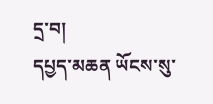དྲ་བ།
དཔྱད་མཆན ཡོངས་སུ་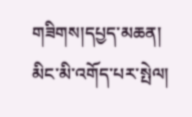གཟིགས།དཔྱད་མཆན།
མིང་མི་འགོད་པར་སྤེལ།